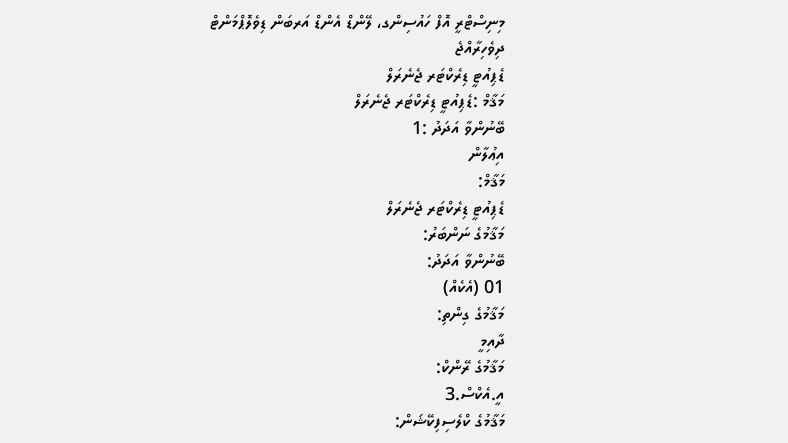މިނިސްޓްރީ އޮފް ހައުސިންގ، ލޭންޑް އެންޑް އަރބަން ޑިވެލޮޕްމަންޓް
ދިވެހިރާއްޖެ
ޑެޕިއުޓީ ޑިރެކްޓަރ ޖެނެރަލް
މަޤާމް :ޑެޕިއުޓީ ޑިރެކްޓަރ ޖެނެރަލް
ބޭނުންވާ އަދަދު :1
އިޢުލާން
މަޤާމް:
ޑެޕިއުޓީ ޑިރެކްޓަރ ޖެނެރަލް
މަޤާމުގެ ނަންބަރު:
ބޭނުންވާ އަދަދު:
01 (އެކެއް)
މަޤާމުގެ ގިންތި:
ދާއިމީ
މަޤާމުގެ ރޭންކް:
އީ.އެކްސް.3
މަޤާމުގެ ކްލެސިފިކޭޝަން: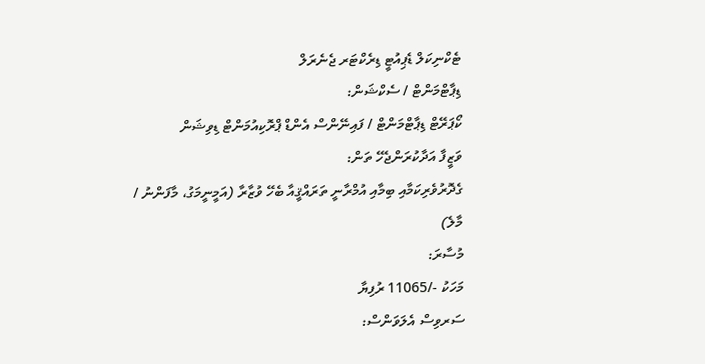ޓެކްނިކަލް ޑެޕިއުޓީ ޑިރެކްޓަރ ޖެނެރަލް
ޑިޕާޓްމަންޓް / ސެކްޝަން:
ކޯޕަރޭޓް ޑިޕާޓްމަންޓް / ފައިނޭންސް އެންޑް ޕްރޮކިއުމަންޓް ޑިވިޝަން
ވަޒީފާ އަދާކުރަންޖެހޭ ތަން:
ގެދޮރުވެރިކަމާއި ބިމާއި އުމްރާނީ ތަރައްޤީއާ ބެހޭ ވުޒާރާ (އަމީނީމަގު، މާފަންނު / މާލެ)
މުސާރަ:
މަހަކު -/11065 ރުފިޔާ
ސަރވިސް އެލަވަންސް: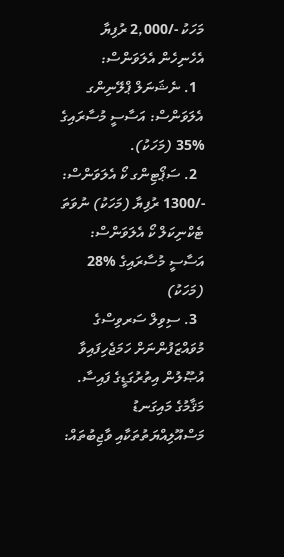މަހަކު -/2,000 ރުފިޔާ
އެހެނިހެން އެލަވަންސް:
  1. ނެޝަނަލް ޕްލޭނިންގ އެލަވަންސް: އަސާސީ މުސާރައިގެ %35 (މަހަކު).
  2. ސަޕޯޓިންގ ކޯ އެލަވަންސް: -/1300 ރުފިޔާ (މަހަކު) ނުވަތަ ޓެކްނިކަލް ކޯ އެލަވަންސް: އަސާސީ މުސާރައިގެ %28 (މަހަކު)
  3. ސިވިލް ސަރވިސްގެ މުވައްޒަފުންނަށް ހަމަޖެހިފައިވާ އުޞޫލުން އިތުރުގަޑީގެ ފައިސާ.
މަޤާމުގެ މައިގަނޑު މަސްއޫލިއްޔަތުތަކާއި ވާޖިބުތައް: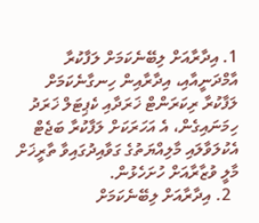1. އިދާރާއަށް ލިބޭނެކަމަށް ލަފާކުރާ އާމްދަނީއާއި، އިދާރާއިން ހިނގާނެކަމަށް ލަފާކުރާ ރިކަރަންޓް ޚަރަދާއި ކެޕިޓަލް ޚަރަދު ހިމަނައިގެން، އެ އަހަރަކަށް ލަފާކުރާ ބަޖެޓް އެކުލަވާލައި މާލިއްޔަތުގެ ގަވާއިދުގައިވާ ތާރީޚަށް މާލީ ވުޒާރާއަށް ހުށަހެޅުން.
  2. އިދާރާއަށް ލިބޭނެކަމަށް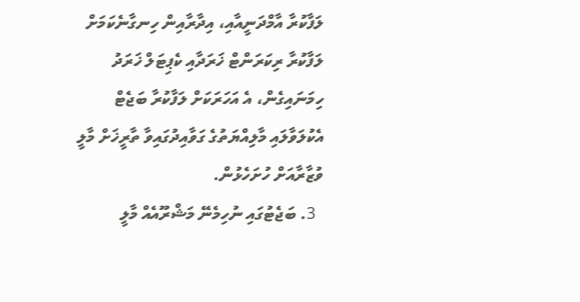ލަފާކުރާ އާމްދަނީއާއި، އިދާރާއިން ހިނގާނެކަމަށް ލަފާކުރާ ރިކަރަންޓް ޚަރަދާއި ކެޕިޓަލް ޚަރަދު ހިމަނައިގެން، އެ އަހަރަކަށް ލަފާކުރާ ބަޖެޓް އެކުލަވާލައި މާލިއްޔަތުގެ ގަވާއިދުގައިވާ ތާރީޚަށް މާލީ ވުޒާރާއަށް ހުށަހެޅުން.
  3. ބަޖެޓުގައި ނުހިމެނޭ މަޝްރޫއެއް މާލީ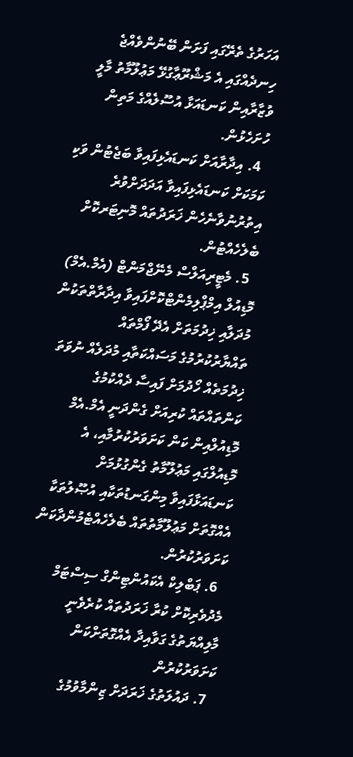އަހަރުގެ ތެރޭގައި ފަށަން ބޭނުންވެއްޖެ ހިނދެއްގައި އެ މަޝްރޫޢާގުޅޭ މަޢުލޫމާތު މާލީ ވުޒާރާއިން ކަނޑައަޅާ އުސޫލެއްގެ މަތިން ހުށަހެޅުން.
  4. އިދާރާއަށް ކަނޑައެޅިފައިވާ ބަޖެޓުން ވަކި ކަމަކަށް ކަނޑައެޅިފައިވާ އަދަދަށްވުރެ އިތުރުނުވާނެހެން ޚަރަދުތައް މޮނިޓަރކޮށް ބެލެހެއްޓުން.
  5. މެޓީރިއަލްސް މެނޭޖްމަންޓް (އެމް.އެމް) މޮޑިއުލް އިމްޕްލިމެންޓްކޮށްފައިވާ އިދާރާތްތަކުން މުދަލާއި ޚިދުމަތަށް އެދޭ ފޯމްތައް ތައްޔާރުކުރުމުގެ މަސައްކަތާއި މުދަލެއް ނުވަތަ ޚިދުމަތެއް ހޯދުމަށް ފައިސާ ދެއްކުމުގެ ކަންތައްތައް ކުރިއަށް ގެންދަނީ އެމް.އެމް މޮޑިއުލްއިން ކަން ކަށަވަރުކުރުމާއި، އެ މޮޑިއުލްގައި މަޢުލޫމާތު ގެންގުޅުމަށް ކަނޑައަޅާފައިވާ މިންގަނޑުތަކާއި އުޞޫލުތަކާ އެއްގޮތަށް މަޢުލޫމާތުތައް ބެލެހެއްޓެމުންދާކަން ކަށަވަރުކުރުން.
  6. ޕަބްލިކް އެކައުންޓިންގް ސިސްޓަމް މެދުވެރިކޮށް ކުރާ ޚަރަދުތައް ކުރެވެނީ މާލިއްޔަތުގެ ގަވާއިދާ އެއްގޮތަށްކަން ކަށަވަރުކުރުން
  7. ދައުލަތުގެ ޚަރަދަށް ޒިންމާވުމުގެ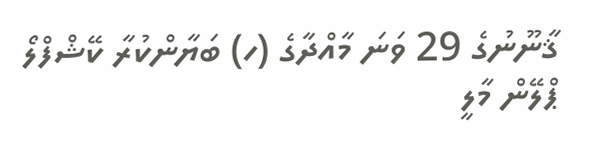ޤާނޫނުގެ 29 ވަނަ މާއްދާގެ (ހ) ބަޔާންކުރާ ކޭޝްފްލޯ ޕްލޭން މާލީ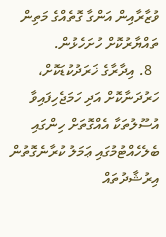ވުޒާރާއިން އަންގާ ގޮތެއްގެ މަތިން ތައްޔާރުކޮށް ހުށަހެޅުން.
  8. އިދާރާގެ ޚަރަދުކުޑަކޮށް، ހަރުދަނާކޮށް އަދި ހަމަޖެހިފައިވާ އުސޫލުތަކާ އެއްގޮތަށް ހިންގައި ބެލެހެއްޓުމުގައި ޢަމަލު ކުރާނެގޮތުން އިރުޝާދުތައް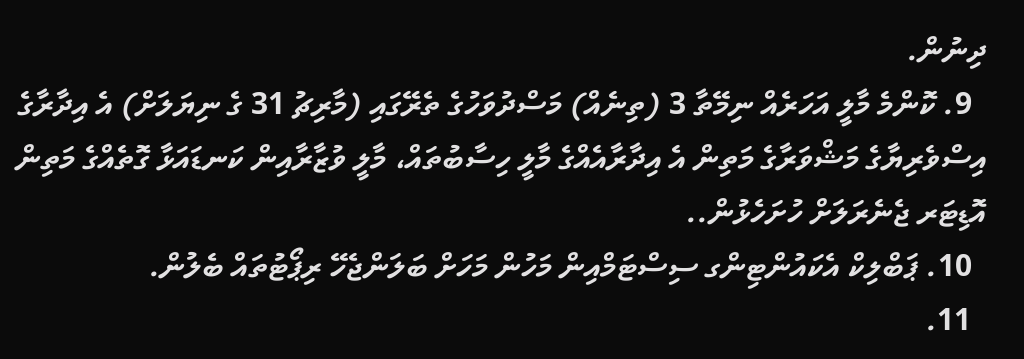ދިނުން.
  9. ކޮންމެ މާލީ އަހަރެއް ނިމޭތާ 3 (ތިނެއް) މަސްދުވަހުގެ ތެރޭގައި (މާރިޗު 31 ގެ ނިޔަލަށް) އެ އިދާރާގެ އިސްވެރިޔާގެ މަޝްވަރާގެ މަތިން އެ އިދާރާއެއްގެ މާލީ ހިސާބުތައް، މާލީ ވުޒާރާއިން ކަނޑައަޅާ ގޮތެއްގެ މަތިން އޮޑިޓަރ ޖެނެރަލަށް ހުށަހެޅުން..
  10. ޕަބްލިކް އެކައުންޓިންގ ސިސްޓަމްއިން މަހުން މަހަށް ބަލަންޖެހޭ ރިޕޯޓުތައް ބެލުން.
  11.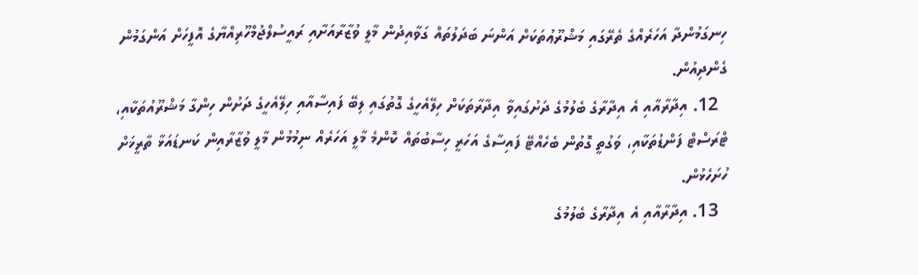ހިނގަމުންދާ އަހަރެއްގެ ތެރޭގައި މަޝްރޫޢުތަކަށް އަންނަ ބަދަލުތައް ގަވާއިދުން މާލީ ވުޒާރާއަށާއި ރައީސުލްޖުމްހޫރިއްޔާގެ އޮފީހަށް އަންގަމުން ގެންދިއުން.
  12. އިދާރާއާއި އެ އިދާރާގެ ބެލުމުގެ ދަށުގައިވާ އިދާރާތަކަށް ހިލޭއެހީގެ ގޮތުގައި ލިބޭ ފައިސާއާއި ހިލޭއެހީގެ ދަށުން ހިންގާ މަޝްރޫއުތަކާއި، ޓްރަސްޓް ފަންޑުތަކާއި، ވަގުތީ ގޮތުން ބެހެއްޓޭ ފައިސާގެ އަހަރީ ހިސާބުތައް ކޮންމެ މާލީ އަހަރެއް ނިމުމުން މާލީ ވުޒާރާއިން ކަނޑައަޅާ ތާރީޚަށް ހުށަހެޅުން.
  13. އިދާރާއާއި އެ އިދާރާގެ ބެލުމުގެ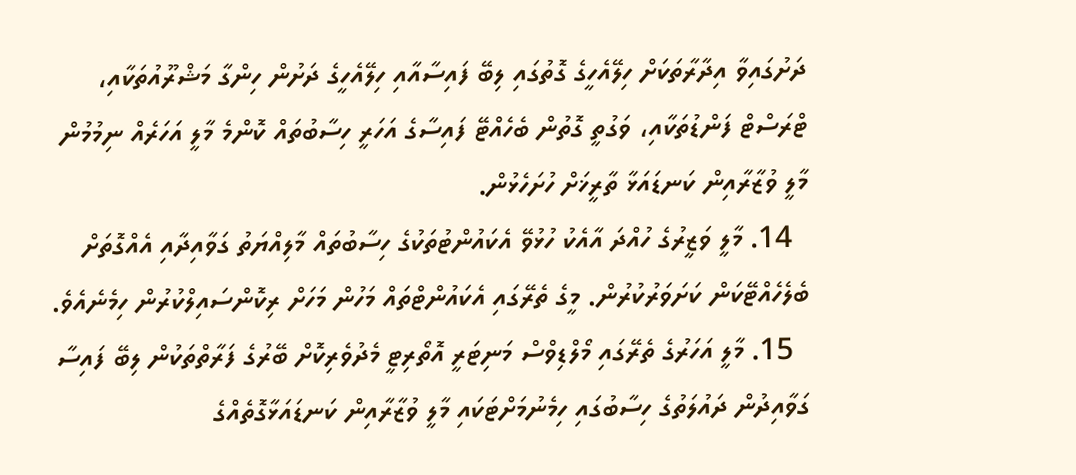ދަށުގައިވާ އިދާރާތަކަށް ހިލޭއެހީގެ ގޮތުގައި ލިބޭ ފައިސާއާއި ހިލޭއެހީގެ ދަށުން ހިންގާ މަޝްރޫއުތަކާއި، ޓްރަސްޓް ފަންޑުތަކާއި، ވަގުތީ ގޮތުން ބެހެއްޓޭ ފައިސާގެ އަހަރީ ހިސާބުތައް ކޮންމެ މާލީ އަހަރެއް ނިމުމުން މާލީ ވުޒާރާއިން ކަނޑައަޅާ ތާރީޚަށް ހުށަހެޅުން.
  14. މާލީ ވަޒީރުގެ ހުއްދަ އާއެކު ހުޅުވޭ އެކައުންޓުތަކުގެ ހިސާބުތައް މާލިއްޔަތު ގަވާއިދާއި އެއްގޮތަށް ބެލެހެއްޓޭކަން ކަށަވަރުކުރުން. މީގެ ތެރޭގައި އެކައުންޓްތައް މަހުން މަހަށް ރިކޮންސައިލްކުރުން ހިމެނެއެވެ.
  15. މާލީ އަހަރުގެ ތެރޭގައި މޯލްޑިވްސް މަނިޓަރީ އޮތޯރިޓީ މެދުވެރިކޮށް ބޭރުގެ ފަރާތްތަކުން ލިބޭ ފައިސާ ގަވާއިދުން ދައުލަތުގެ ހިސާބުގައި ހިމެނުމަށްޓަކައި މާލީ ވުޒާރާއިން ކަނޑައަޅާގޮތެއްގެ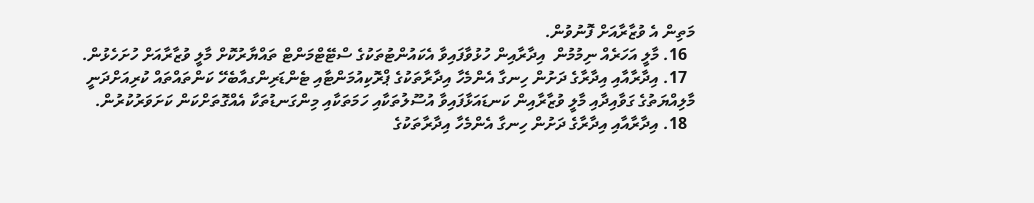މަތިން އެ ވުޒާރާއަށް ފޮނުވުން.
  16. މާލީ އަހަރެއް ނިމުމުން  އިދާރާއިން ހުޅުވާފައިވާ އެކައުންޓުތަކުގެ ސްޓޭޓްމަންޓް ތައްޔާރުކޮށް މާލީ ވުޒާރާއަށް ހުށަހެޅުން.
  17. އިދާރާއާއި އިދާރާގެ ދަށުން ހިނގާ އެންމެހާ އިދާރާތަކުގެ ޕްރޮކިއުމަންޓާއި ޓެންޑަރިންގއާބެހޭ ކަންތައްތައް ކުރިއަށްދަނީ މާލިއްޔަތުގެ ގަވާއިދާއި މާލީ ވުޒާރާއިން ކަނޑައަޅާފައިވާ އުސޫލުތަކާއި ހަމަތަކާއި މިންގަނޑުތަކާ އެއްގޮތަށްކަން ކަށަވަރުކުރުން.
  18. އިދާރާއާއި އިދާރާގެ ދަށުން ހިނގާ އެންމެހާ އިދާރާތަކުގެ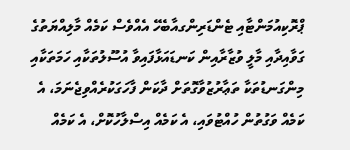ޕްރޮކިއުމަންޓާއި ޓެންޑަރިންގއާބެހޭ އެއްވެސް ކަމެއް މާލިއްޔަތުގެ ގަވާއިދާއި މާލީ ވުޒާރާއިން ކަނޑައަޅާފައިވާ އުސޫލުތަކާއި ހަމަތަކާއި މިންގަނޑުތަކާ ތަޢާރުޒުވާގޮތަށް ދާކަން ފާހަގަކުރެއްވިޖެނަމަ، އެ ކަމެއް ވަގުތުން ހުއްޓުވައި، އެ ކަމެއް އިސްލާހުކޮށް، އެ ކަމެއް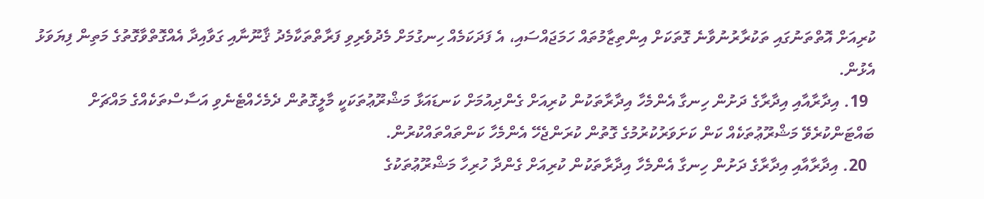ކުރިއަށް އޮތްތަނުގައި ތަކުރާރުނުވާނެ ގޮތަކަށް އިންތިޒާމުތައް ހަމަޖައްސައި، އެ ފަދަކަމެއް ހިނގުމަށް މެދުވެރިވި ފަރާތްތަކާމެދު ޤާނޫނާއި ގަވާއިދާ އެއްގޮތްވާގޮތުގެ މަތިން ފިޔަވަޅު އެޅުން.
  19. އިދާރާއާއި އިދާރާގެ ދަށުން ހިނގާ އެންމެހާ އިދާރާތަކުން ކުރިއަށް ގެންދިއުމަށް ކަނޑައަޅާ މަޝްރޫޢުތަކަކީ މާލީގޮތުން ދެމެހެއްޓެނެވި އަސާސްތަކެއްގެ މައްޗަށް ބައްޓަންކުރެވޭ މަޝްރޫޢުތަކެއް ކަން ކަށަވަރުކުރުމުގެ ގޮތުން ކުރަންޖެހޭ އެންމެހާ ކަންތައްތައްކުރުން.
  20. އިދާރާއާއި އިދާރާގެ ދަށުން ހިނގާ އެންމެހާ އިދާރާތަކުން ކުރިއަށް ގެންދާ ހުރިހާ މަޝްރޫޢުތަކުގެ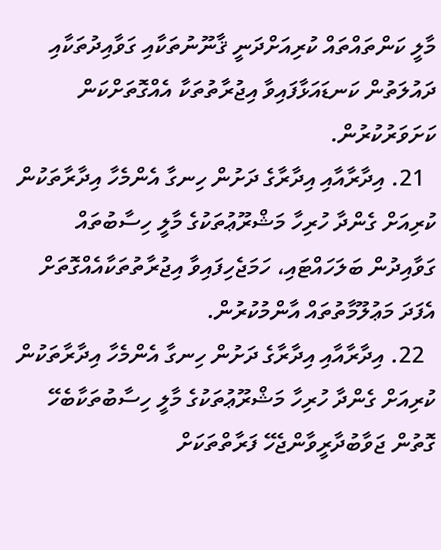މާލީ ކަންތައްތައް ކުރިއަށްދަނީ ޤާނޫނުތަކާއި ގަވާއިދުތަކާއި ދައުލަތުން ކަނޑައަޅާފައިވާ އިޖުރާތުތަކާ އެއްގޮތަށްކަން ކަށަވަރުކުރުން.
  21. އިދާރާއާއި އިދާރާގެ ދަށުން ހިނގާ އެންމެހާ އިދާރާތަކުން ކުރިއަށް ގެންދާ ހުރިހާ މަޝްރޫޢުތަކުގެ މާލީ ހިސާބުތައް ގަވާއިދުން ބަލަހައްޓައި، ހަމަޖެހިފައިވާ އިޖުރާތުތަކާއެއްގޮތަށް އެފަދަ މަޢުލޫމާތުތައް އާންމުކުރުން.
  22. އިދާރާއާއި އިދާރާގެ ދަށުން ހިނގާ އެންމެހާ އިދާރާތަކުން ކުރިއަށް ގެންދާ ހުރިހާ މަޝްރޫޢުތަކުގެ މާލީ ހިސާބުތަކާބެހޭ ގޮތުން ޖަވާބުދާރީވާންޖެހޭ ފަރާތްތަކަށް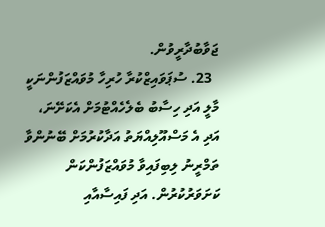ޖަވާބުދާރީވުން.
  23. ސުޕަވައިޒްކުރާ ހުރިހާ މުވައްޒަފުންނަކީ މާލީ އަދި ހިސާބު ބެލެހެއްޓުމަށް އެކަށޭނަ، އަދި އެ މަސްއޫލިއްޔަތު އަދާކުރުމަށް ބޭނުންވާ ތަމްރީނު ލިބިފައިވާ މުވައްޒަފުންކަން ކަށަވަރުކުރުން. އަދި ފައިސާއާއި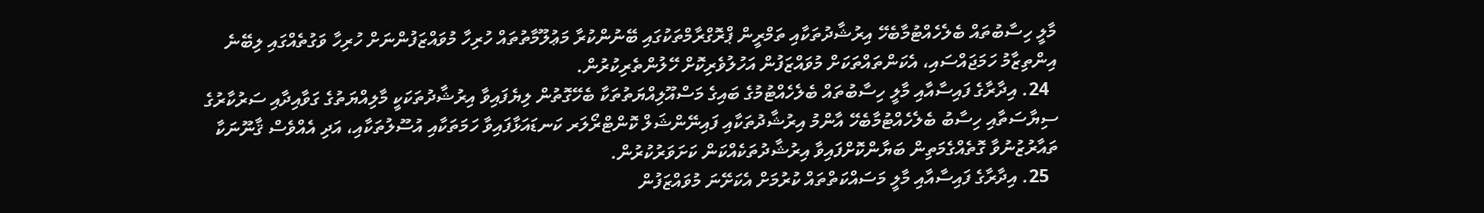މާލީ ހިސާބުތައް ބެލެހެއްޓުމާބެހޭ އިރުޝާދުތަކާއި ތަމްރީން ޕްރޮގްރާމްތަކުގައި ބޭނުންކުރާ މަޢުލޫމާތުތައް ހުރިހާ މުވައްޒަފުންނަށް ހުރިހާ ވަގުތެއްގައި ލިބޭނެ އިންތިޒާމު ހަމަޖައްސައި، އެކަންތައްތަކަށް މުވައްޒަފުން އަހުލުވެރިކޮށް ހޭލުންތެރިކުރުން.
  24. އިދާރާގެ ފައިސާއާއި މާލީ ހިސާބުތައް ބެލެހެއްޓުމުގެ ބައިގެ މަސްއޫލިއްޔަތުތަކާ ބެހޭގޮތުން ލިޔެފައިވާ އިރުޝާދުތަކަކީ މާލިއްޔަތުގެ ގަވާއިދާއި ސަރުކާރުގެ ސިޔާސަތާއި ހިސާބު ބެލެހެއްޓުމާބެހޭ އާންމު އިރުޝާދުތަކާއި ފައިނޭންޝަލް ކޮންޓްރޯލަރ ކަނޑައަޅާފައިވާ ހަމަތަކާއި އުސޫލުތަކާއި، އަދި އެއްވެސް ޤާނޫނަކާ ތައާރުޒުނުވާ ގޮތެއްގެމަތިން ބަޔާންކޮށްފައިވާ އިރުޝާދުތަކެއްކަން ކަށަވަރުކުރުން.
  25. އިދާރާގެ ފައިސާއާއި މާލީ މަސައްކަތްތައް ކުރުމަށް އެކަށޭނަ މުވައްޒަފުން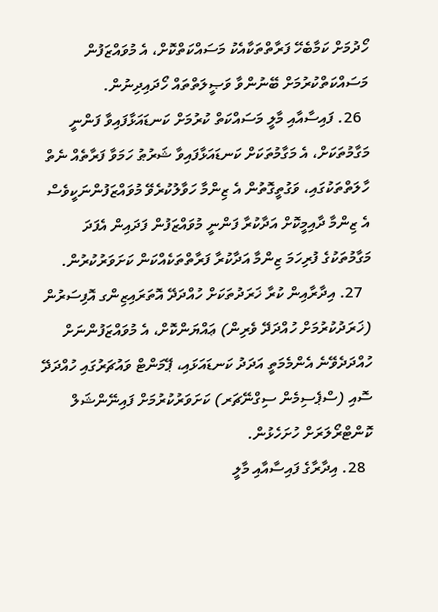ހޯދުމަށް ކަމާބެހޭ ފަރާތްތަކާއެކު މަސައްކަތްކޮށް، އެ މުވައްޒަފުން މަސައްކަތްކުރުމަށް ބޭނުންވާ ވަޞީލަތްތައް ހޯދައިދިނުން.
  26. ފައިސާއާއި މާލީ މަސައްކަތް ކުރުމަށް ކަނޑައަޅާފައިވާ ފަންނީ މަގާމުތަކަށް، އެ މަގާމުތަކަށް ކަނޑައަޅާފައިވާ ޝަރުޠު ހަމަވާ ފަރާތެއް ނެތް ހާލަތްތަކުގައި، ވަގުތީގޮތުން އެ ޒިންމާ ހަވާލުކުރެވޭ މުވައްޒަފުންނަކީވެސް އެ ޒިންމާ ދާއިމީކޮށް އަދާކުރާ ފަންނީ މުވައްޒަފުން ފަދައިން އެފަދަ މަގާމުތަކުގެ ފުރިހަމަ ޒިންމާ އަދާކުރާ ފަރާތްތަކެއްކަން ކަށަވަރުކުރުން.
  27. އިދާރާއިން ކުރާ ޚަރަދުތަކަށް ހުއްދަދޭ އޮތަރައިޒިންގ އޮފިސަރުން (ޚަރަދުކުރުމަށް ހުއްދަދޭ ވެރިން) ޢައްޔަންކޮށް، އެ މުވައްޒަފުންނަށް ހުއްދަދެވޭނެ އެންމެމަތީ އަދަދު ކަނޑައަޅައި، ޕޭމަންޓް ވައުޗަރުގައި ހުއްދަދޭ ސޮއި (ސްޕެސިމެން ސިގްނޭޗަރ) ކަށަވަރުކުރުމަށް ފައިނޭންޝަލް ކޮންޓްރޯލަރަށް ހުށަހެޅުން.
  28. އިދާރާގެ ފައިސާއާއި މާލީ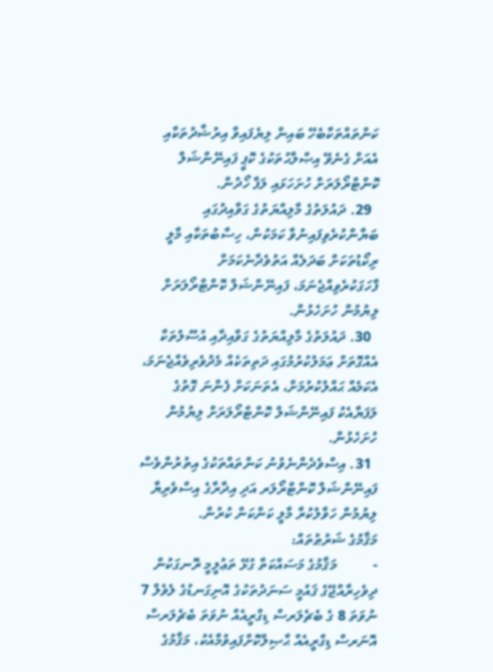ކަންތައްތަކާބެހޭ ބައިން ލިޔެފައިވާ އިރުޝާދުތަކާއި އެއަށް ގެނެވޭ އިޞްލާޙުތަކުގެ ކޮޕީ ފައިނޭންޝަލް ކޮންޓްރޯލަރަށް ހުށަހަޅައި ލަފާ ހޯދުން.
  29. ދައުލަތުގެ މާލިއްޔަތުގެ ގަވާއިދުގައި ބަޔާންކުރެވިފައިނުވާ ކަމަކުން، ހިސާބުތަކާއި މާލީ ރިކޯޑުތަކަށް ބަދަލެއް އަތުވެދާނެކަމަށް ފާހަގަކުރެވިއްޖެނަމަ، ފައިނޭންޝަލް ކޮންޓްރޯލަރަށް ލިޔުމުން ހުށަހެޅުން.
  30. ދައުލަތުގެ މާލިއްޔަތުގެ ގަވާއިދާއި އުސޫލުތަކާ އެއްގޮތަށް ޢަމަލުކުރުމުގައި ދަތިތަކެއް މެދުވެރިވެއްޖެނަމަ، އެކަމެއް ޙައްލުކުރުމަށް، އެތަނަކަށް ފެންނަ ގޮތުގެ ލަފަޔާއެކު ފައިނޭންޝަލް ކޮންޓްރޯލަރަށް ލިޔުމުން ހުށަހެޅުން.
  31. އިސްވެދެންނެވުނު ކަންތައްތަކުގެ އިތުރުންވެސް ފައިނޭންޝަލް ކޮންޓްރޯލަރ އަދި އިދާރާގެ އިސްވެރިޔާ ލިޔުމުން ހަވާލުކުރާ މާލީ ކަންކަން ކުރުން.
މަޤާމުގެ ޝަރުޠުތައް:
-          މަޤާމުގެ މަސައްކަތާ ގުޅޭ ތަޢުލީމީ ރޮނގަކުން ދިވެހިރާއްޖޭގެ ޤައުމީ ސަނަދުތަކުގެ އޮނިގަނޑުގެ ލެވެލް 7 ނުވަތަ 8 ގެ ބެޗެލަރސް ޑިގްރީއެއް ނުވަތަ ބެޗެލަރސް އޮނަރސް ޑިގްރީއެއް ޙާޞިލްކޮށްފައިވުމާއެކު، މަޤާމުގެ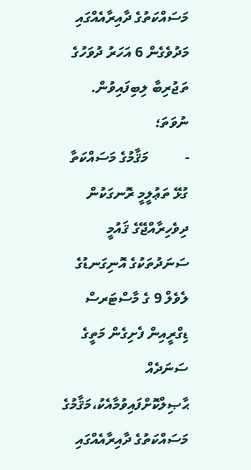މަސައްކަތުގެ ދާއިރާއެއްގައި މަދުވެގެން 6 އަހަރު ދުވަހުގެ ތަޖުރިބާ ލިބިފައިވުން.
ނުވަތަ؛
-          މަޤާމުގެ މަސައްކަތާ ގުޅޭ ތަޢުލީމީ ރޮނގަކުން ދިވެހިރާއްޖޭގެ ޤައުމީ ސަނަދުތަކުގެ އޮނިގަނޑުގެ ލެވެލް 9 ގެ މާސްޓަރސް ޑިގްރީއިން ފެށިގެން މަތީގެ ސަނަދެއް ޙާޞިލްކޮށްފައިވުމާއެކު،މަޤާމުގެ މަސައްކަތުގެ ދާއިރާއެއްގައި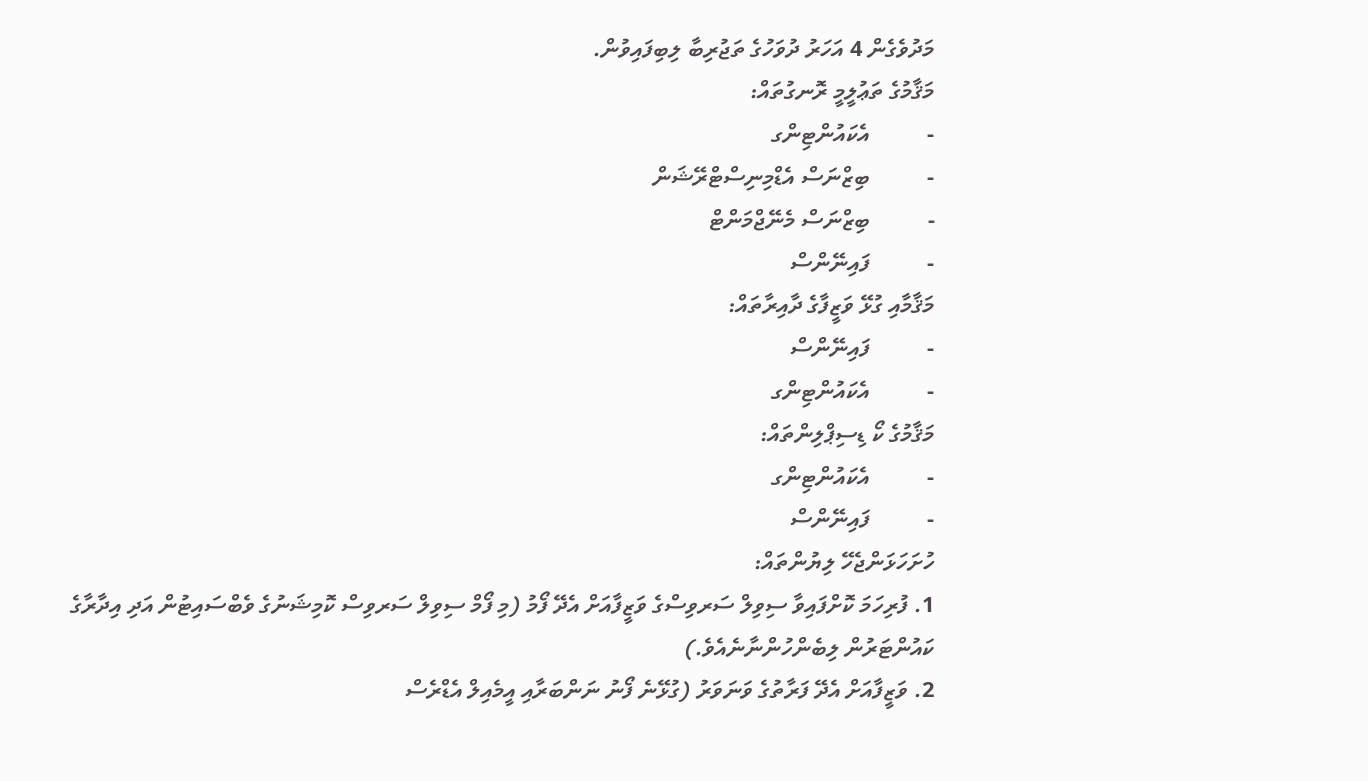މަދުވެގެން 4 އަހަރު ދުވަހުގެ ތަޖުރިބާ ލިބިފައިވުން.
މަޤާމުގެ ތަޢުލީމީ ރޮނގުތައް:
-          އެކައުންޓިންގ
-          ބިޒްނަސް އެޑްމިނިސްޓްރޭޝަން
-          ބިޒްނަސް މެނޭޖްމަންޓް
-          ފައިނޭންސް
މަޤާމާއި ގުޅޭ ވަޒީފާގެ ދާއިރާތައް:
-          ފައިނޭންސް
-          އެކައުންޓިންގ
މަޤާމުގެ ކޯ ޑިސިޕްލިންތައް:
-          އެކައުންޓިންގ
-          ފައިނޭންސް
ހުށަހަޅަންޖެހޭ ލިޔުންތައް:
1. ފުރިހަމަ ކޮށްފައިވާ ސިވިލް ސަރވިސްގެ ވަޒީފާއަށް އެދޭ ފޯމު (މި ފޯމް ސިވިލް ސަރވިސް ކޮމިޝަނުގެ ވެބްސައިޓުން އަދި އިދާރާގެ ކައުންޓަރުން ލިބެންހުންނާނެއެވެ.)
2. ވަޒީފާއަށް އެދޭ ފަރާތުގެ ވަނަވަރު (ގުޅޭނެ ފޯނު ނަންބަރާއި އީމެއިލް އެޑްރެސް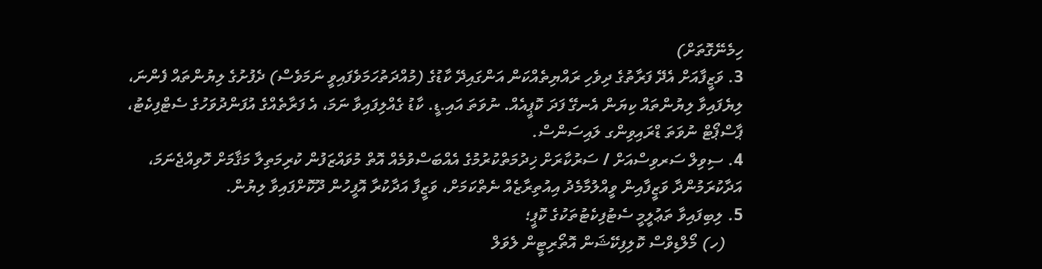ހިމެނޭގޮތަށް)
3. ވަޒީފާއަށް އެދޭ ފަރާތުގެ ދިވެހި ރައްޔިތެއްކަން އަންގައިދޭ ކާޑުގެ (މުއްދަތުހަމަވެފައިވީ ނަމަވެސް) ދެފުށުގެ ލިޔުންތައް ފެންނަ، ލިޔެފައިވާ ލިޔުންތައް ކިޔަން އެނގޭ ފަދަ ކޮޕީއެއް. ނުވަތަ އައި.ޑީ. ކާޑު ގެއްލިފައިވާ ނަމަ، އެ ފަރާތެއްގެ އުފަންދުވަހުގެ ސެޓްފިކެޓު، ޕާސްޕޯޓް ނުވަތަ ޑްރައިވިންގ ލައިސަންސް.
4. ސިވިލް ސަރވިސްއަށް / ސަރުކާރަށް ޚިދުމަތްކުރުމުގެ އެއްބަސްވުމެއް އޮތް މުވައްޒަފުން ކުރިމަތިލާ މަޤާމަށް ހޮވިއްޖެނަމަ، އަދާކުރަމުންދާ ވަޒީފާއިން ވީއްލުމާމެދު އިއުތިރާޒެއް ނެތްކަމަށް، ވަޒީފާ އަދާކުރާ އޮފީހުން ދޫކޮށްފައިވާ ލިޔުން.
5. ލިބިފައިވާ ތަޢުލީމީ ސެޓުފިކެޓުތަކުގެ ކޮޕީ؛
    (ހ) މޯލްޑިވްސް ކޮލިފިކޭޝަން އޮތޯރިޓީން ލެވަލް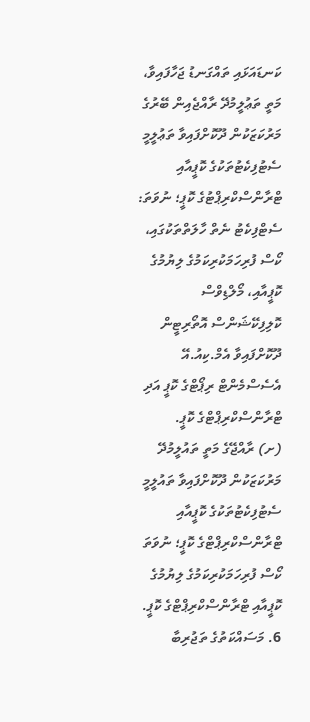ކަނޑައަޅައި ތައްގަނޑު ޖަހާފައިވާ، މަތީ ތަޢުލީމުދޭ ރާއްޖެއިން ބޭރުގެ މަރުކަޒަކުން ދޫކޮށްފައިވާ ތަޢުލީމީ ސެޓުފިކެޓުތަކުގެ ކޮޕީއާއި ޓްރާންސްކްރިޕްޓުގެ ކޮޕީ؛ ނުވަތަ: ސެޓްފިކެޓު ނެތް ހާލަތްތަކުގައި، ކޯސް ފުރިހަމަކުރިކަމުގެ ލިޔުމުގެ ކޮޕީއާއި، މޯލްޑިވްސް ކޮލިފިކޭޝަންސް އޮތޯރިޓީން ދޫކޮށްފައިވާ އެމް.ކިއު.އޭ އެސެސްމެންޓް ރިޕޯޓްގެ ކޮޕީ އަދި ޓްރާންސްކްރިޕްޓްގެ ކޮޕީ.
(ށ) ރާއްޖޭގެ މަތީ ތައުލީމުދޭ މަރުކަޒަކުން ދޫކޮށްފައިވާ ތައުލީމީ ސެޓުފިކެޓުތަކުގެ ކޮޕީއާއި ޓްރާންސްކްރިޕްޓްގެ ކޮޕީ؛ ނުވަތަ ކޯސް ފުރިހަމަކުރިކަމުގެ ލިޔުމުގެ ކޮޕީއާއި ޓްރާންސްކްރިޕްޓްގެ ކޮޕީ.
6. މަސައްކަތުގެ ތަޖުރިބާ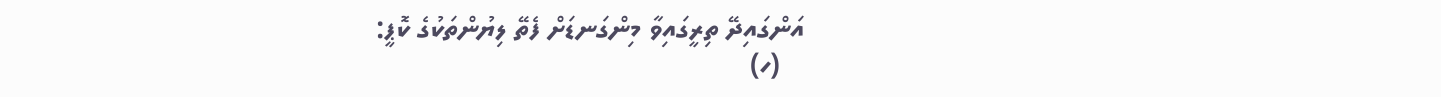އަންގައިދޭ ތިރީގައިވާ މިންގަނޑަށް ފެތޭ ލިޔުންތަކުގެ ކޮޕީ:
   (ހ)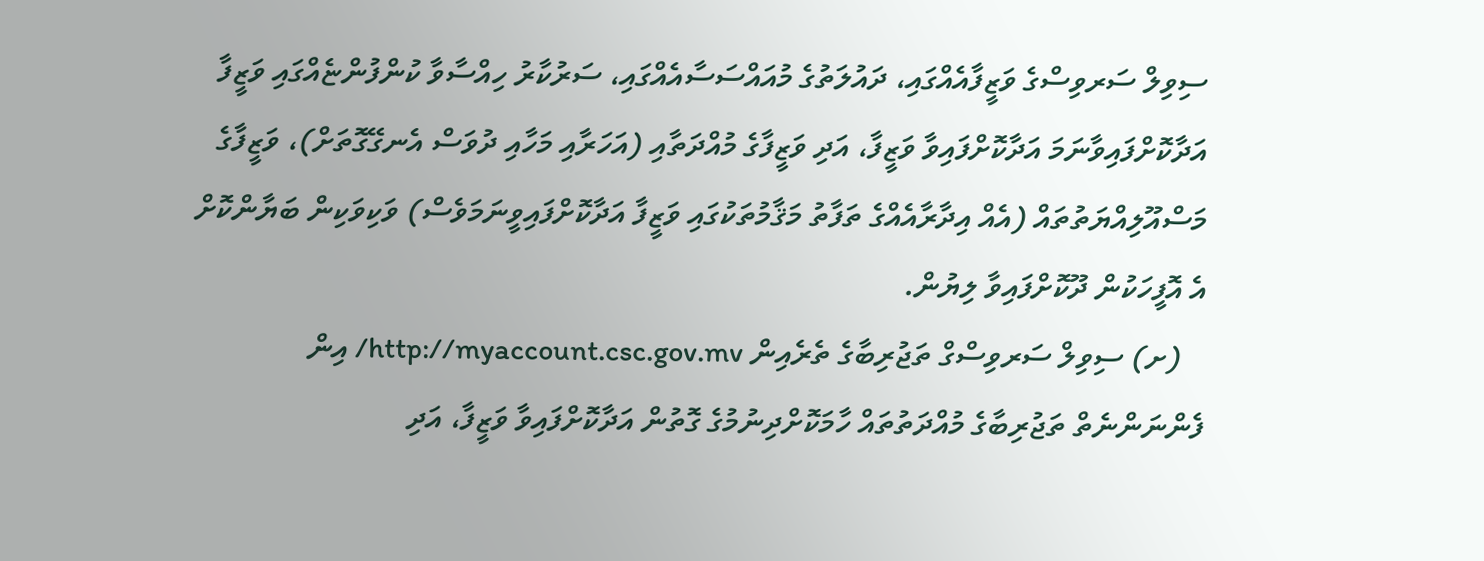ސިވިލް ސަރވިސްގެ ވަޒީފާއެއްގައި، ދައުލަތުގެ މުއައްސަސާއެއްގައި، ސަރުކާރު ހިއްސާވާ ކުންފުންޏެއްގައި ވަޒީފާ އަދާކޮށްފައިވާނަމަ އަދާކޮށްފައިވާ ވަޒީފާ، އަދި ވަޒީފާގެ މުއްދަތާއި (އަހަރާއި މަހާއި ދުވަސް އެނގޭގޮތަށް)، ވަޒީފާގެ މަސްއޫލިއްޔަތުތައް (އެއް އިދާރާއެއްގެ ތަފާތު މަޤާމުތަކުގައި ވަޒީފާ އަދާކޮށްފައިވީނަމަވެސް) ވަކިވަކިން ބަޔާންކޮށް އެ އޮފީހަކުން ދޫކޮށްފައިވާ ލިޔުން.
   (ށ) ސިވިލް ސަރވިސްގް ތަޖުރިބާގެ ތެރެއިން http://myaccount.csc.gov.mv/ އިން ފެންނަންނެތް ތަޖުރިބާގެ މުއްދަތުތައް ހާމަކޮށްދިނުމުގެ ގޮތުން އަދާކޮށްފައިވާ ވަޒީފާ، އަދި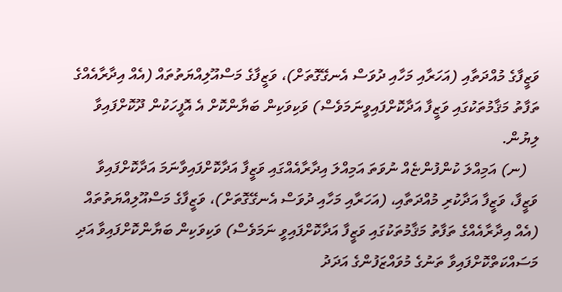ވަޒީފާގެ މުއްދަތާއި (އަހަރާއި މަހާއި ދުވަސް އެނގޭގޮތަށް)، ވަޒީފާގެ މަސްއޫލިއްޔަތުތައް (އެއް އިދާރާއެއްގެ ތަފާތު މަޤާމުތަކުގައި ވަޒީފާ އަދާކޮށްފައިވީނަމަވެސް) ވަކިވަކިން ބަޔާންކޮށް އެ އޮފީހަކުން ދޫކޮށްފައިވާ ލިޔުން.
   (ނ) އަމިއްލަ ކުންފުންޏެއް ނުވަތަ އަމިއްލަ އިދާރާއެއްގައި ވަޒީފާ އަދާކޮށްފައިވާނަމަ އަދާކޮށްފައިވާ ވަޒީފާ، ވަޒީފާ އަދާކުރި މުއްދަތާއި، (އަހަރާއި މަހާއި ދުވަސް އެނގޭގޮތަށް)، ވަޒީފާގެ މަސްއޫލިއްޔަތުތައް (އެއް އިދާރާއެއްގެ ތަފާތު މަޤާމުތަކުގައި ވަޒީފާ އަދާކޮށްފައިވީ ނަމަވެސް) ވަކިވަކިން ބަޔާންކޮށްފައިވާ އަދި މަސައްކަތްކޮށްފައިވާ ތަނުގެ މުވައްޒަފުންގެ އަދަދު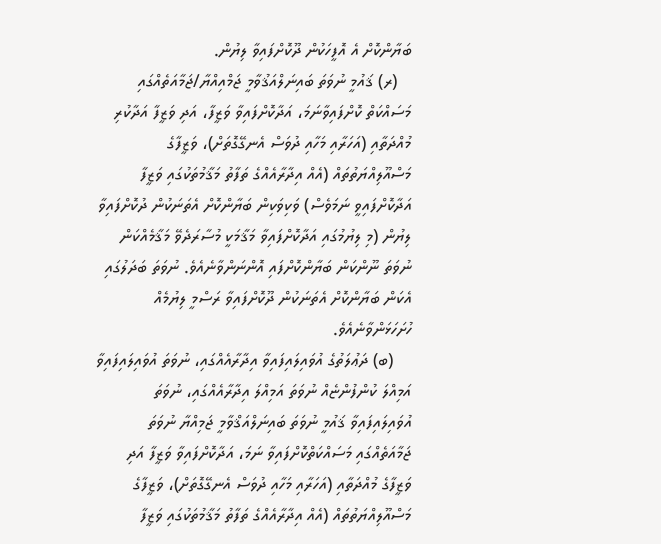ބަޔާންކޮށް އެ އޮފީހަކުން ދޫކޮށްފައިވާ ލިޔުން.
   (ރ) ޤައުމީ ނުވަތަ ބައިނަލްއަޤުވާމީ ޖަމްއިއްޔާ/ޖަމާއަތެއްގައި މަސައްކަތް ކޮށްފައިވާނަމަ، އަދާކޮށްފައިވާ ވަޒީފާ، އަދި ވަޒީފާ އަދާކުރި މުއްދަތާއި (އަހަރާއި މަހާއި ދުވަސް އެނގޭގޮތަށް)، ވަޒީފާގެ މަސްއޫލިއްޔަތުތައް (އެއް އިދާރާއެއްގެ ތަފާތު މަޤާމުތަކުގައި ވަޒީފާ އަދާކޮށްފައިވީ ނަމަވެސް) ވަކިވަކިން ބަޔާންކޮށް އެތަނަކުން ދުކޮށްފައިވާ ލިޔުން (މި ލިޔުމުގައި އަދާކޮށްފައިވާ މަޤާމަކީ މުސާރަދެވޭ މަޤާމެއްކަން ނުވަތަ ނޫންކަން ބަޔާންކޮށްފައި އޮންނަންވާނެއެވެ. ނުވަތަ ބަދަލުގައި އެކަން ބަޔާންކޮށް އެތަނަކުން ދޫކޮށްފައިވާ ރަސްމީ ލިޔުމެއް ހުށަހަޅަންވާނެއެވެ.
    (ބ) ދަޢުލަތުގެ އުވައިލައިފައިވާ އިދާރާއެއްގައި، ނުވަތަ އުވައިލައިފައިވާ އަމިއްލަ ކުންފުންޏެއް ނުވަތަ އަމިއްލަ އިދާރާއެއްގައި، ނުވަތަ އުވައިލައިފައިވާ ޤައުމީ ނުވަތަ ބައިނަލްއަޤްވާމީ ޖަމިއްޔާ ނުވަތަ ޖަމާއަތެއްގައި މަސައްކަތްކޮށްފައިވާ ނަމަ، އަދާކޮށްފައިވާ ވަޒީފާ އަދި ވަޒީފާގެ މުއްދަތާއި (އަހަރާއި މަހާއި ދުވަސް އެނގޭގޮތަށް)، ވަޒީފާގެ މަސްއޫލިއްޔަތުތައް (އެއް އިދާރާއެއްގެ ތަފާތު މަޤާމުތަކުގައި ވަޒީފާ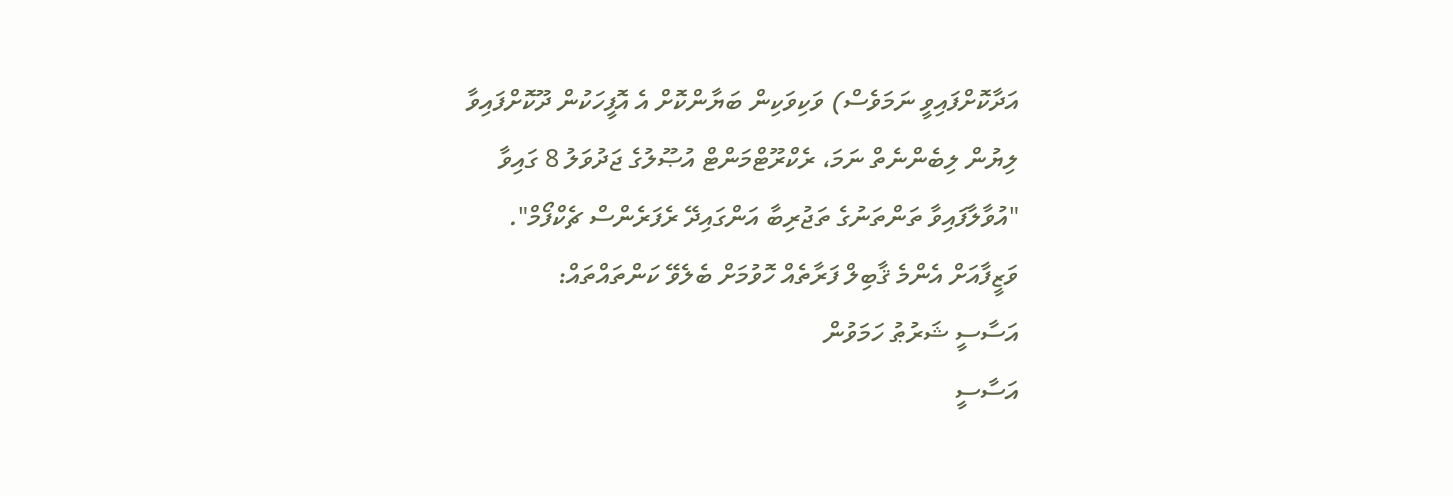އަދާކޮށްފައިވީ ނަމަވެސް) ވަކިވަކިން ބަޔާންކޮށް އެ އޮފީހަކުން ދޫކޮށްފައިވާ ލިޔުން ލިބެންނެތް ނަމަ، ރެކްރޫޓްމަންޓް އުޞޫލުގެ ޖަދުވަލު 8 ގައިވާ "އުވާލާފައިވާ ތަންތަނުގެ ތަޖުރިބާ އަންގައިދޭ ރެފަރެންސް ޗެކްފޯމް".
ވަޒީފާއަށް އެންމެ ޤާބިލް ފަރާތެއް ހޮވުމަށް ބެލެވޭ ކަންތައްތައް:
އަސާސީ ޝަރުޠު ހަމަވުން
އަސާސީ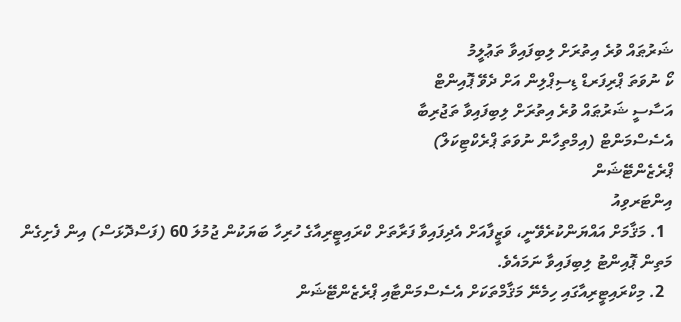ޝަރުޠައް ވުރެ އިތުރަށް ލިބިފައިވާ ތަޢުލީމު
ކޯ ނުވަތަ ޕްރިފަރޑް ޑިސިޕްލިން އަށް ދެވޭ ޕޮއިންޓް
އަސާސީ ޝަރުޠައް ވުރެ އިތުރަށް ލިބިފައިވާ ތަޖުރިބާ
އެސެސްމަންޓް (އިމްތިހާން ނުވަތަ ޕްރެކްޓިކަލް)
ޕްރެޒެންޓޭޝަން
އިންޓަރވިއު
  1. މަޤާމަށް އައްޔަންކުރެވޭނީ، ވަޒީފާއަށް އެދިފައިވާ ފަރާތަށް ކްރައިޓީރިއާގެ ހުރިހާ ބަޔަކުން ޖުމުލަ 60 (ފަސްދޮޅަސް) އިން ފެށިގެން މަތިން ޕޮއިންޓު ލިބިފައިވާ ނަމައެވެ.
  2. މިކްރައިޓީރިއާގައި ހިމެނޭ މަޤާމްތަކަށް އެސެސްމަންޓާއި ޕްރެޒެންޓޭޝަން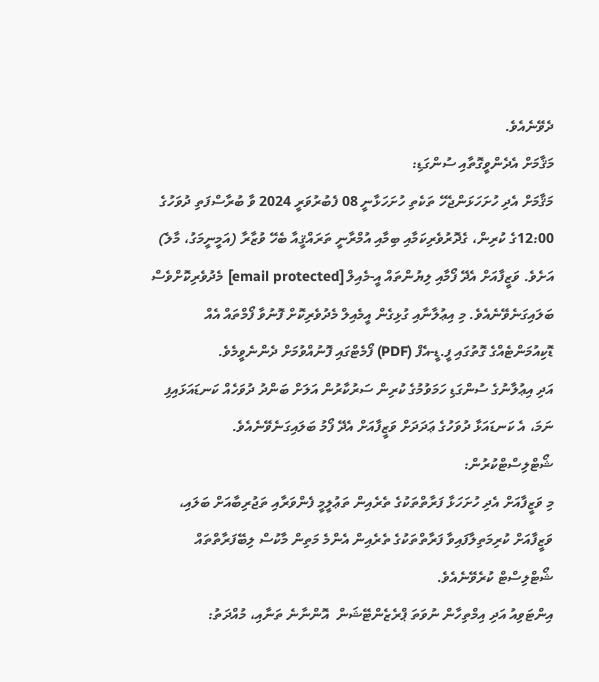ދެވޭނެއެވެ.
މަޤާމަށް އެދެންވީގޮތާއި ސުންގަޑި:
މަޤާމަށް އެދި ހުށަހަޅަންޖެހޭ ތަކެތި ހުށަހަޅާނީ 08 ފެބުރުވަރީ 2024 ވާ ބުރާސްފަތި ދުވަހުގެ 12:00ގެ ކުރިން، ގެދޮރުވެރިކަމާއި ބިމާއި އުމްރާނީ ތަރައްޤީއާ ބެހޭ ވުޒާރާ (އަމީނީމަގު، މާލެ) އަށެވެ. ވަޒީފާއަށް އެދޭ ފޯމާއި ލިޔުންތައް އީ-މެއިލް [email protected] މެދުވެރިކޮށްވެސް ބަލައިގަނެވޭނެއެވެ. މި އިޢުލާނާއި ގުޅިގެން އީމެއިލް މެދުވެރިކޮށް ފޮނުވާ ފޯމްތައް އެއް ޑޮކިއުމަންޓެއްގެ ގޮތުގައި ފީ.ޑީ-އެފް (PDF) ފޯމެޓްގައި ފޮނުއްވުމަށް ދެންނެވީމެވެ.
އަދި އިޢުލާނުގެ ސުންގަޑި ހަމަވުމުގެ ކުރިން ސަރުކާރުން އަލަށް ބަންދު ދުވަހެއް ކަނޑައަޅައިފި ނަމަ، އެ ކަނޑައަޅާ ދުވަހުގެ ޢަދަދަށް ވަޒީފާއަށް އެދޭ ފޯމު ބަލައިގަނެވޭނެއެވެ.
ޝޯޓްލިސްޓްކުރުން:
މި ވަޒީފާއަށް އެދި ހުށަހަޅާ ފަރާތްތަކުގެ ތެރެއިން ތަޢުލީމީ ފެންވަރާއި ތަޖުރިބާއަށް ބަލައި، ވަޒީފާއަށް ކުރިމަތިލާފައިވާ ފަރާތްތަކުގެ ތެރެއިން އެންމެ މަތިން މާކުސް ލިބޭފަރާތްތައް ޝޯޓްލިސްޓް ކުރެވޭނެއެވެ.
އިންޓަވިއު އަދި އިމްތިހާން ނުވަތަ ޕްރެޒެންޓޭޝަން  އޮންނާނެ ތަނާއި، މުއްދަތު: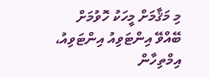މި މަޤާމަށް މީހަކު ހޮވުމަށް ބޭއްވޭ އިންޓަވިއު އިންޓަވިއު، އިމްތިހާން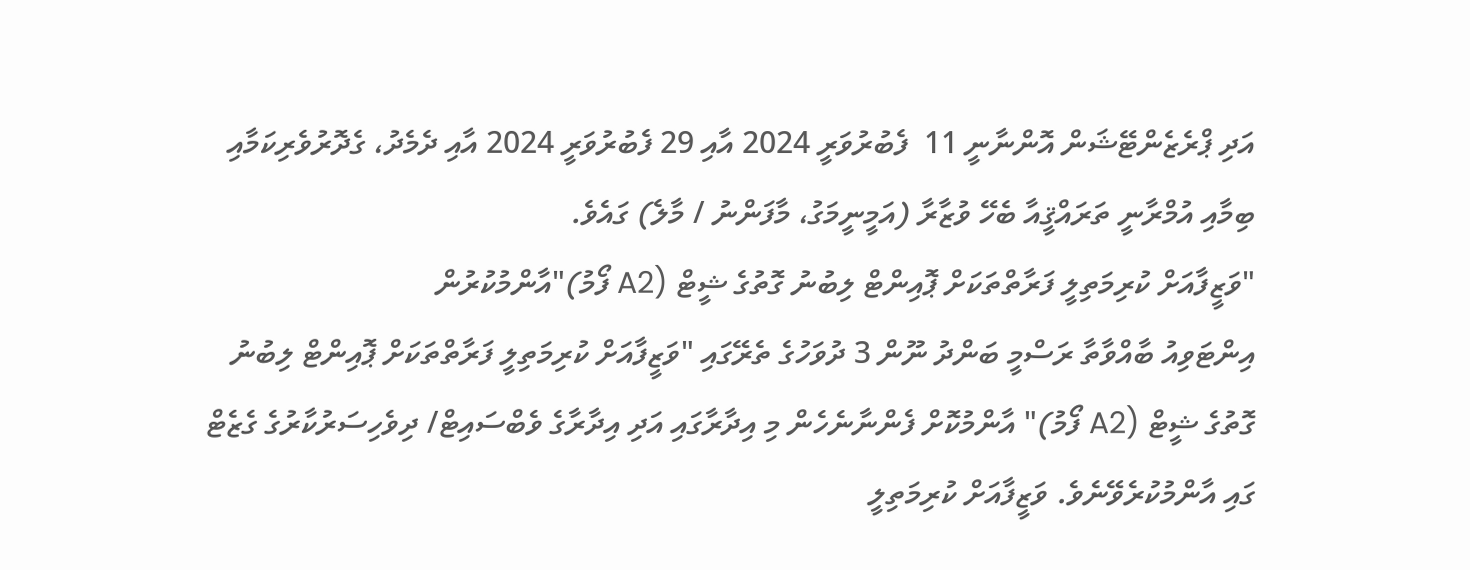އަދި ޕްރެޒެންޓޭޝަން އޮންނާނީ 11  ފެބުރުވަރީ 2024 އާއި 29 ފެބުރުވަރީ 2024 އާއި ދެމެދު، ގެދޮރުވެރިކަމާއި ބިމާއި އުމްރާނީ ތަރައްޤީއާ ބެހޭ ވުޒާރާ (އަމީނީމަގު، މާފަންނު / މާލެ) ގައެވެ.
"ވަޒީފާއަށް ކުރިމަތިލީ ފަރާތްތަކަށް ޕޮއިންޓް ލިބުނު ގޮތުގެ ޝީޓް (A2 ފޯމު)"އާންމުކުރުން
އިންޓަވިއު ބާއްވާތާ ރަސްމީ ބަންދު ނޫން 3 ދުވަހުގެ ތެރޭގައި "ވަޒީފާއަށް ކުރިމަތިލީ ފަރާތްތަކަށް ޕޮއިންޓް ލިބުނު ގޮތުގެ ޝީޓް (A2 ފޯމު)" އާންމުކޮށް ފެންނާނެހެން މި އިދާރާގައި އަދި އިދާރާގެ ވެބްސައިޓް/ ދިވެހިސަރުކާރުގެ ގެޒެޓް ގައި އާންމުކުރެވޭނެވެ. ވަޒީފާއަށް ކުރިމަތިލީ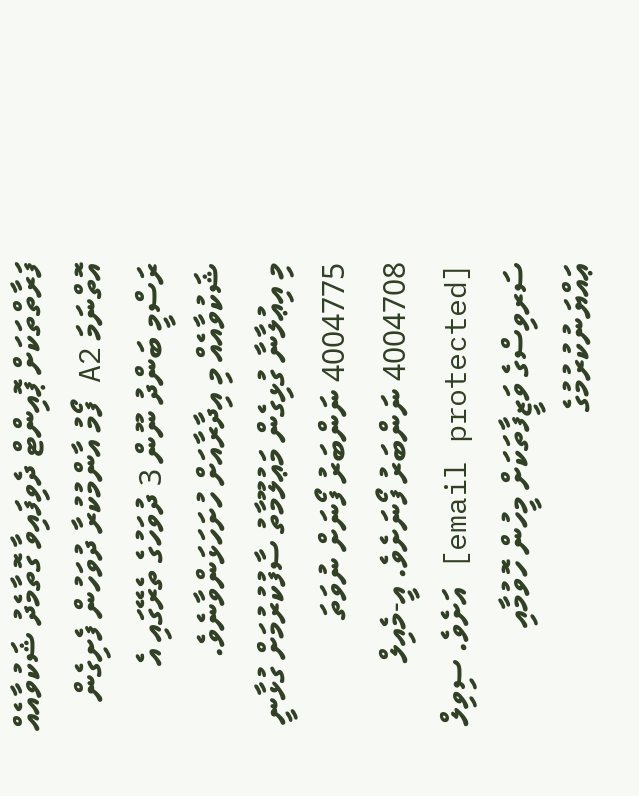ފަރާތްތަކަށް ޕޮއިންޓް ދެވިފައިވާ ގޮތާމެދު ޝަކުވާއެއް އޮތްނަމަ A2 ފޯމު އާންމުކުރާ ދުވަހުން ފެށިގެން ރަސްމީ ބަންދު ނޫން 3 ދުވަހުގެ ތެރޭގައި އެ ޝަކުވާއެއް މި އިދާރާއަށް ހުށަހަޅަންވާނެވެ.
މި އިޢުލާނާ ގުޅިގެން މަޢުލޫމާތު ސާފުކުރުމަށް ގުޅާނީ 4004775 ނަންބަރު ފޯނަށް ނުވަތަ 4004708 ނަންބަރު ފޯނަށެވެ. އީ-މެއިލް [email protected] އަށެވެ. ސިވިލް ސަރވިސްގެ ވަޒީފާތަކަށް މީހުން ހޮވުމާއި ޢައްޔަނުކުރުމުގެ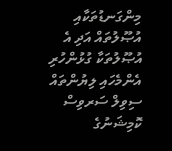މިންގަނޑުތަކާއި އުޞޫލުތައް އަދި އެ އުޞޫލުތަކާ ގުޅުންހުރި އެންމެހައި ލިޔުންތައް ސިވިލް ސަރވިސް ކޮމިޝަނުގެ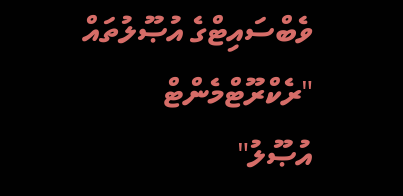ވެބްސައިޓްގެ އުޞޫލުތައް  "ރެކްރޫޓްމެންޓް އުޞޫލު"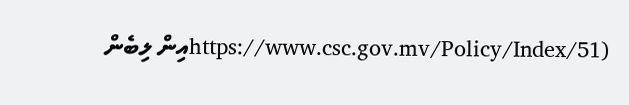(https://www.csc.gov.mv/Policy/Index/51އިން ލިބެން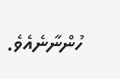ހުންނާނެއެވެ.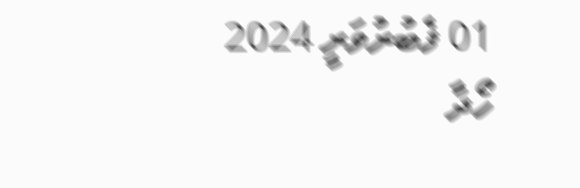01 ފެބުރުވަރީ 2024
ހޯދާ